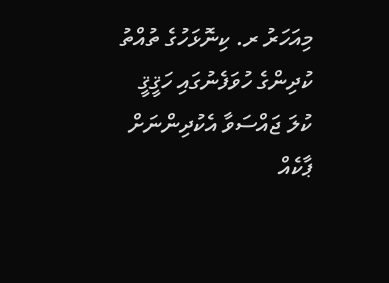މިއަހަރު ރ. ކިނޮޅަހުގެ ތުއްތު ކުދިންގެ ހުވަފެނުގައި ހަޤީޤީ ކުލަ ޖައްސަވާ އެކުދިންނަށް ޕާކެއް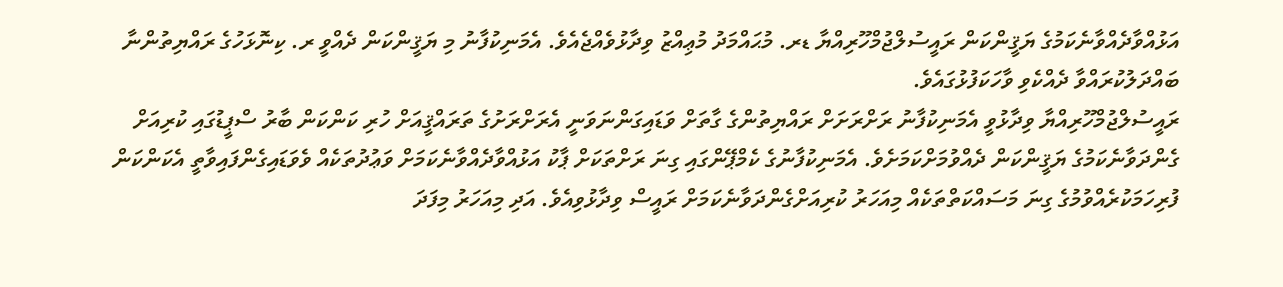އަޅުއްވާދެއްވާނެކަމުގެ ޔަޤީންކަން ރައީސުލްޖުމްހޫރިއްޔާ ޑރ. މުޙައްމަދު މުޢިއްޒު ވިދާޅުވެއްޖެއެވެ. އެމަނިކުފާނު މި ޔަޤީންކަން ދެއްވީ ރ. ކިނޮޅަހުގެ ރައްޔިތުންނާ ބައްދަލުކުރައްވާ ދެއްކެވި ވާހަކަފުޅުގައެވެ.
ރައީސުލްޖުމްހޫރިއްޔާ ވިދާޅުވީ އެމަނިކުފާނު ރަށްރަށަށް ރައްޔިތުންގެ ގާތަށް ވަޑައިގަންނަވަނީ އެރަށްރަށުގެ ތަރައްޤީއަށް ހުރި ކަންކަން ބާރު ސްޕީޑުގައި ކުރިއަށް ގެންދަވާނެކަމުގެ ޔަޤީންކަން ދެއްވުމަށްކަމަށެވެ. އެމަނިކުފާނުގެ ކެމްޕޭންގައި ގިނަ ރަށްތަކަށް ޕާކު އަޅުއްވާދެއްވާނެކަމަށް ވަޢުދުތަކެއް ވެވަޑައިގެންފައިވާތީ އެކަންކަން ފުރިހަމަކުރެއްވުމުގެ ގިނަ މަސައްކަތްތަކެއް މިއަހަރު ކުރިއަށްގެންދަވާނެކަމަށް ރައީސް ވިދާޅުވިއެވެ. އަދި މިއަހަރު މިފަދަ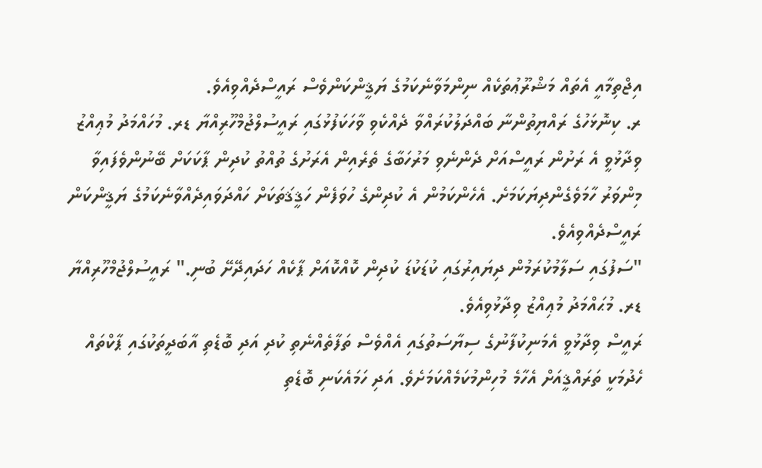އިޖްތިމާއީ އެތައް މަޝްރޫޢުތަކެއް ނިންމަވާނެކަމުގެ ޔަޤީންކަންވެސް ރައީސްދެއްވިއެވެ.
ރ. ކިނޮޅަހުގެ ރައްޔިތުންނާ ބައްދަލުކުރައްވާ ދެއްކެވި ވާހަކަފުޅުގައި ރައީސުލްޖުމްހޫރިއްޔާ ޑރ. މުހައްމަދު މުޢިއްޒު ވިދާޅުވީ އެ ރަށުން ރައީސްއަށް ދެންނެވި މަރުހަބާގެ ތެރެއިން އެރަށުގެ ތުއްތު ކުދިން ޕާކަކަށް ބޭނުންވެފައިވާ މިންވަރު ހާމަވެގެންދިޔަކަމަށެ. އެހެންކަމުން އެ ކުދިންގެ ހުވަފެން ހަޤީޤަތަކަށް ހައްދަވައިދެއްވާނެކަމުގެ ޔަޤީންކަން ރައީސްދެއްވިއެވެ.
"ސަފުގައި ސަލާމުކުރަމުން ދިޔައިރުގައި ކުޑަކުޑަ ކުދިން ކޮއްކޮއަށް ޕާކެއް ހަދައިދޭށޭ ބުނި." ރައީސުލްޖުމްހޫރިއްޔާ ޑރ. މުޙައްމަދު މުޢިއްޒު ވިދާޅުވިއެވެ.
ރައީސް ވިދާޅުވީ އެމަނިކުފާނުގެ ސިޔާސަތުގައި އެއްވެސް ތަފާތެއްނެތި ކުދި އަދި ބޮޑެތި އާބަދީތަކުގައި ޕާކްތައް ހެދުމަކީ ތަރައްޤީއަށް އެހާމެ މުހިންމުކަމެއްކަމަށެވެ. އަދި ހަމައެކަނި ބޮޑެތި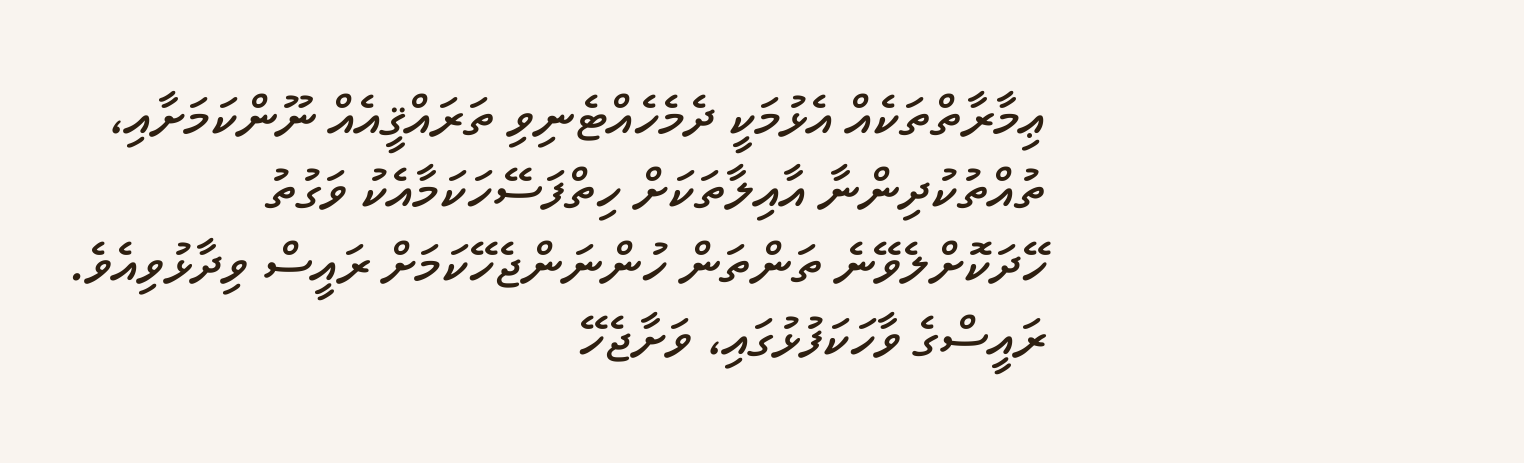ޢިމާރާތްތަކެއް އެޅުމަކީ ދެމެހެއްޓެނިވި ތަރައްޤީއެއް ނޫންކަމަށާއި، ތުއްތުކުދިންނާ އާއިލާތަކަށް ހިތްފަސޭހަކަމާއެކު ވަގުތު ހޭދަކޮށްލެވޭނެ ތަންތަން ހުންނަންޖެހޭކަމަށް ރައީސް ވިދާޅުވިއެވެ.
ރައީސްގެ ވާހަކަފުޅުގައި، ވަށާޖެހޭ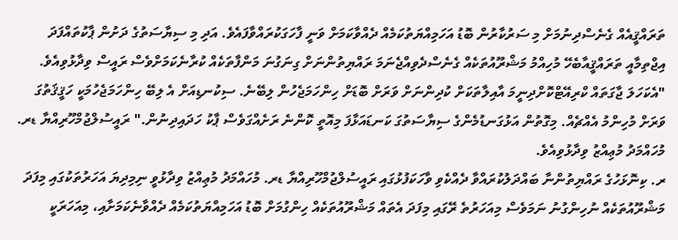ތަރައްޤީއެއް ގެނެސްދިނުމަށް މި ސަރުކާރުން ބޮޑު އަހަމިއްޔަތުކަމެއް ދެއްވާކަމަށް ވަނީ ފާހަގަކުރައްވާފައެވެ. އަދި މި ސިޔާސަތުގެ ދަށުން ޕާކުތައްފަދަ އިޖްތިމާއީ ތަރައްޤީއާބެހޭ މުހިއްމު މަޝްރޫއުތަކެއް ގެނެސްދެވިއްޖެނަމަ ރައްޔިތުންނަށް ގިނަގުނަ މަންފާތަކެއް ކުރާނެކަމަށްވެސް ރައީސް ވިދާޅުވިއެވެ.
"އެކަހަލަ ޖާގަތައް ކްރިއޭޓްކޮށްދިނީމަ އާއިލާތަކަށް ކުދިންނަށް ވަރަށް ބޮޑަށް ހިންހަމަޖެހުން ލިބޭނެ. ސިކުނޑިއަށް އެ ލިބޭ ހިންހަމަޖެހުމަކީ ހަޤީޤަތުގަ ވަރަށް މުހިންމު އެއްޗެއް. މިގޮތުން އަޅުގަނޑުމެންގެ ސިޔާސަތުގަ ކަނޑައަޅާފަ މިއޮތީ ކޮންނެ ރަށެއްގަވެސް ޕާކު ހަދައިދިނުން." ރައީސުލްޖުމްހޫރިއްޔާ ޑރ. މުހައްމަދު މުޢިއްޒު ވިދާޅުވިއެވެ.
ރ. ކިނޮޅަހުގެ ރައްޔިތުންނާ ބައްދަލުކުރައްވާ ދެއްކެވި ވާހަކަފުޅުގައި ރައީސުލްޖުމްހޫރިއްޔާ ޑރ. މުހައްމަދު މުޢިއްޒު ވިދާޅުވީ ނިމިދިޔަ އަހަރުތަކުގައި މިފަދަ މަޝްރޫއުތަކެއް ނުހިންގުނު ނަމަވެސް މިއަހަރުތެ ރޭގައި މިފަދަ އެތައް މަޝްރޫއުތަކެއް ހިންގުމަށް ބޮޑު އަހަމިއްޔަތުކަމެއް ދެއްވާނެކަމަށާއި، މިއަހަރަކީ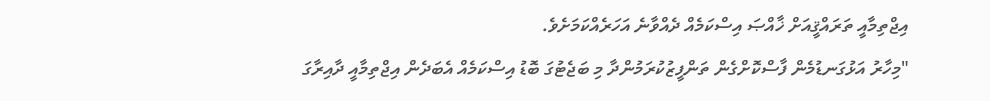އިޖްތިމާއީ ތަރައްޤީއަށް ޚާއްޞަ އިސްކަމެއް ދެއްވާނެ އަހަރެއްކަމަށެވެ.
"މިހާރު އަޅުގަނޑުމެން ފާސްކޮށްގެން ތަންފީޒުކުރަމުންދާ މި ބަޖެޓުގަ ބޮޑު އިސްކަމެއް އެބަދެން އިޖްތިމާއީ ދާއިރާގަ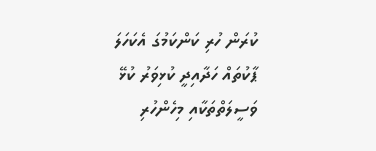ކުރަން ހުރި ކަންކަމުގަ އެކަހަލަ ޕާކުތައް ހަދާއިދީ ކުޅިވަރު ކުޅޭ ވަސީލަތްތަކާއި މިހެންހުރި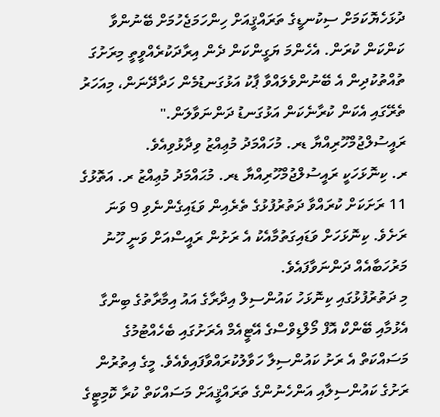ދުޅަހެޔޮކަމަށް ސިކުނޑީގެ ތަރައްޤީއަށް ހިންހަމަޖެހުމަށް ބޭނުންވާ ކަންކަން ކުރަން. އެހެންމަ ޔަގީންކަން ދެން އިރާދަކުރެއްވީތީ މިރަށުގަ ތުއްތުކުދިން އެ ބޭނުންވެލައްވާ ޕާކު އަޅުގަނޑުމެން ހަދާދޭނަން، މިއަހަރު ތެރޭގައި އެކަން ކުރާނެކަން އަޅުގަނޑު ދަންނަވާލަން." ރައީސުލްޖުމްހޫރިއްޔާ ޑރ. މުހައްމަދު މުޢިއްޒު ވިދާޅުވިއެވެ.
ރ. ކިނޮޅަހަކީ ރައީސުލްޖުމްހޫރިއްޔާ ޑރ. މުޙައްމަދު މުޢިއްޒު ރ. އަތޮޅުގެ 11 ރަށަކަށް ކުރައްވާ ދަތުރުފުޅުގެ ތެރެއިން ވަޑައިގެންނެވި 9 ވަނަ ރަށެވެ. ކިނޮޅަހަށް ވަޑައިގަތުމާއެކު އެ ރަށުން ރައީސްއަށް ވަނީ ހޫނު މަރުހަބާއެއް ދަންނަވާފައެވެ.
މި ދަތުރުފުޅުގައި ކިނޮޅަހު ކައުންސިލް އިދާރާގެ އައު އިމާރާތުގެ ބިންގާ އެޅުމާއި ބޭންކް އޮފް މޯލްޑިވްސްގެ އޭޓީއެމް އެރަށުގައި ބެހެއްޓުމުގެ މަސައްކަތް އެ ރަށު ކައުންސިލާ ހަވާލުކުރައްވާފައިވެއެވެ. މީގެ އިތުރުން ރަށުގެ ކައުންސިލާއި އަންހެނުންގެ ތަރައްޤީއަށް މަސައްކަތް ކުރާ ކޮމިޓީގެ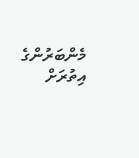މެންބަރުންގެ އިތުރަށް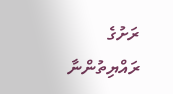ރަށުގެ ރައްޔިތުންނާ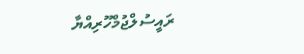ރައީސުލްޖުމްހޫރިއްޔާ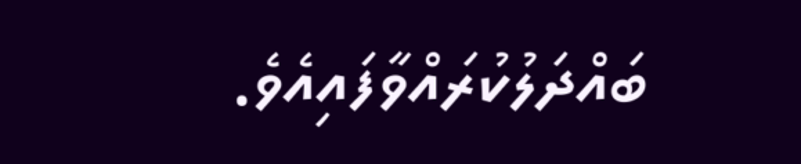ބައްދަލުކުރައްވާފައިއެވެ.